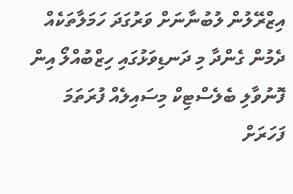އިޒްރޭލުން ލުބުނާނަށް ވަރުގަދަ ހަމަލާތަކެއް ދެމުން ގެންދާ މި ދަނޑިވަޅުގައި ހިޒްބުއްލޯ އިން ފޮނުވާލި ބެލެސްޓިކް މިސައިލެއް ފުރަތަމަ ފަހަރަށް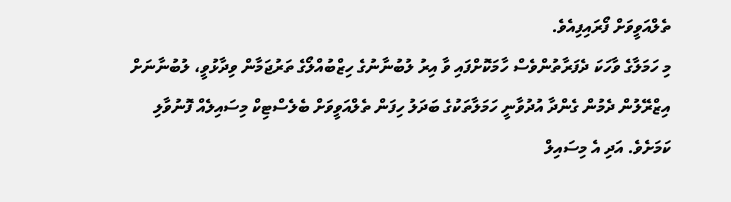ތެލްއަވީވަށް ފޯރައިފިއެވެ.
މި ހަމަލާގެ ވާހަކަ ދެފަރާތުންވެސް ހާމަކޮށްފައި ވާ އިރު ލުބުނާނުގެ ހިޒްބުއްލޯގެ ތަރުޖަމާން ވިދާޅުވީ، ލުބުނާނަށް އިޒްރޭލުން ދެމުން ގެންދާ އުދުވާނީ ހަމަލާތަކުގެ ބަދަލު ހިފަން ތެލްއަވީވަށް ބެލެސްޓިކް މިސައިލެއް ފޮނުވާލި ކަމަށެވެ. އަދި އެ މިސައިލް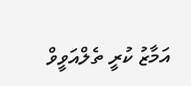އަމާޒު ކުރީ ތެލްއަވީވް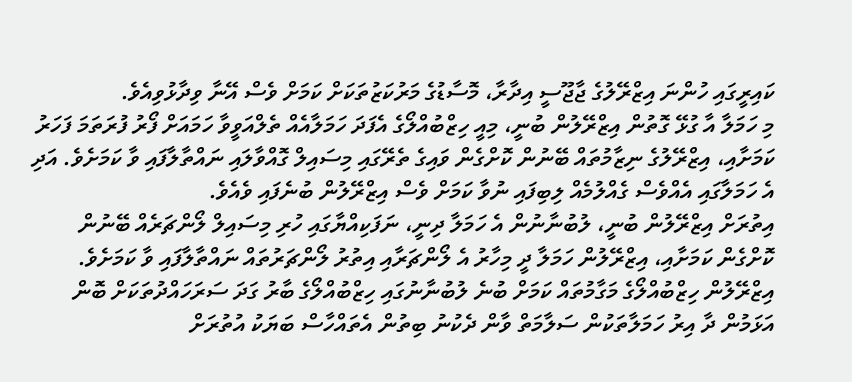ކައިރީގައި ހުންނަ އިޒްރޭލުގެ ޖާޖޫސީ އިދާރާ، މޮސާޑުގެ މަރުކަޒުތަކަށް ކަމަށް ވެސް އޭނާ ވިދާޅުވިއެވެ.
މި ހަމަލާ އާ ގުޅޭ ގޮތުން އިޒްރޭލުން ބުނީ، މިއީ ހިޒްބުއްލޯގެ އެފަދަ ހަމަލާއެއް ތެލްއަވީވާ ހަމައަށް ފޯރު ފުރަތަމަ ފަހަރު ކަމަށާއި، އިޒްރޭލުގެ ނިޒާމުތައް ބޭނުން ކޮށްގެން ވައިގެ ތެރޭގައި މިސައިލް ގޮއްވާލައި ނައްތާލާފައި ވާ ކަމަށެވެ. އަދި އެ ހަމަލާގައި އެއްވެސް ގެއްލުމެއް ލިބިފައި ނުވާ ކަމަށް ވެސް އިޒްރޭލުން ބުނެފައި ވެއެވެ.
އިތުރަށް އިޒްރޭލުން ބުނީ، ލުބުނާނުން އެ ހަމަލާ ދިނީ، ނަފަކިއްޔާގައި ހުރި މިސައިލް ލޯންޗަރެއް ބޭނުން ކޮށްގެން ކަމަށާއި، އިޒްރޭލުން ހަމަލާ ދީ މިހާރު އެ ލޯންޗަރާއި އިތުރު ލޯންޗަރުތައް ނައްތާލާފައި ވާ ކަމަށެވެ.
އިޒްރޭލުން ހިޒްބުއްލޯގެ މަގާމުތައް ކަމަށް ބުނެ ލުބުނާނުގައި ހިޒްބުއްލޯގެ ބާރު ގަދަ ސަރަހައްދުތަކަށް ބޮން އަޅަމުން ދާ އިރު ހަމަލާތަކުން ސަލާމަތް ވާން ދެކުނު ބިތުން އެތައްހާސް ބަޔަކު އުތުރަށް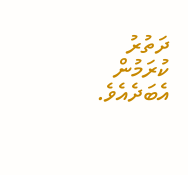ދަތުރު ކުރަމުން އެބަދެއެވެ.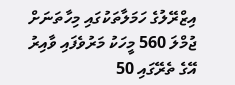އިޒްރޭލުގެ ހަމަލާތަކުގައި މިހާތަނަށް ޖުމްލަ 560 މީހަކު މަރުވެފައި ވާއިރު އޭގެ ތެރޭގައި 50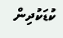ކުޑަކުދިން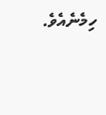ހިމެނެއެވެ.